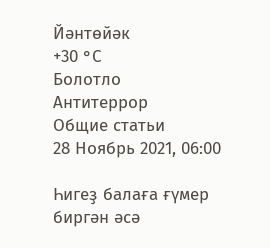Йәнтөйәк
+30 °С
Болотло
Антитеррор
Общие статьи
28 Ноябрь 2021, 06:00

Һигеҙ балаға ғүмер биргән әсә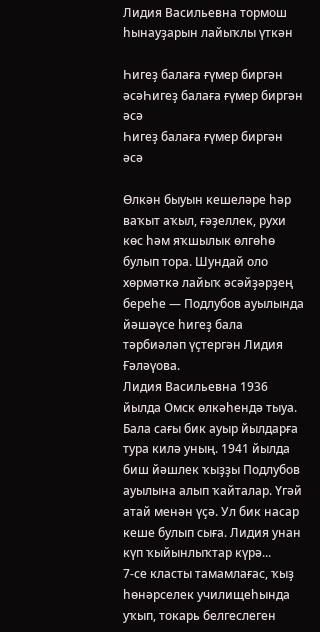Лидия Васильевна тормош һынауҙарын лайыҡлы үткән

Һигеҙ балаға ғүмер биргән әсәҺигеҙ балаға ғүмер биргән әсә
Һигеҙ балаға ғүмер биргән әсә

Өлкән быуын кешеләре һәр ваҡыт аҡыл, ғәҙеллек, рухи көс һәм яҡшылык өлгөһө булып тора. Шундай оло хөрмәткә лайыҡ әсәйҙәрҙең береһе — Подлубов ауылында йәшәүсе һигеҙ бала тәрбиәләп үҫтергән Лидия Ғәләүова.
Лидия Васильевна 1936 йылда Омск өлкәһендә тыуа. Бала сағы бик ауыр йылдарға тура килә уның. 1941 йылда биш йәшлек ҡыҙҙы Подлубов ауылына алып ҡайталар. Үгәй атай менән үҫә. Ул бик насар кеше булып сыға. Лидия унан күп ҡыйынлыҡтар күрә...
7-се класты тамамлағас, ҡыҙ һөнәрселек училищеһында уҡып, токарь белгеслеген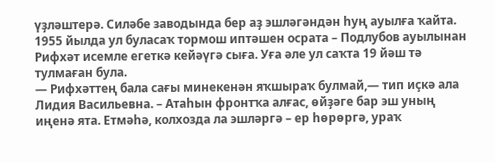үҙләштерә. Силәбе заводында бер аҙ эшләгәндән һуң ауылға ҡайта. 1955 йылда ул буласаҡ тормош иптәшен осрата – Подлубов ауылынан Рифхәт исемле егеткә кейәүгә сыға. Уға әле ул саҡта 19 йәш тә тулмаған була.
— Рифхәттең бала сағы минекенән яҡшыраҡ булмай,— тип иҫкә ала Лидия Васильевна. – Атаһын фронтҡа алғас, өйҙәге бар эш уның иңенә ята. Етмәһә, колхозда ла эшләргә – ер һөрөргә, ураҡ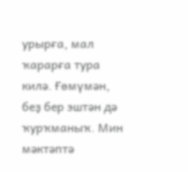урырға, мал ҡарарға тура килә. Ғөмүмән, беҙ бер эштән дә ҡурҡманыҡ. Мин мәктәптә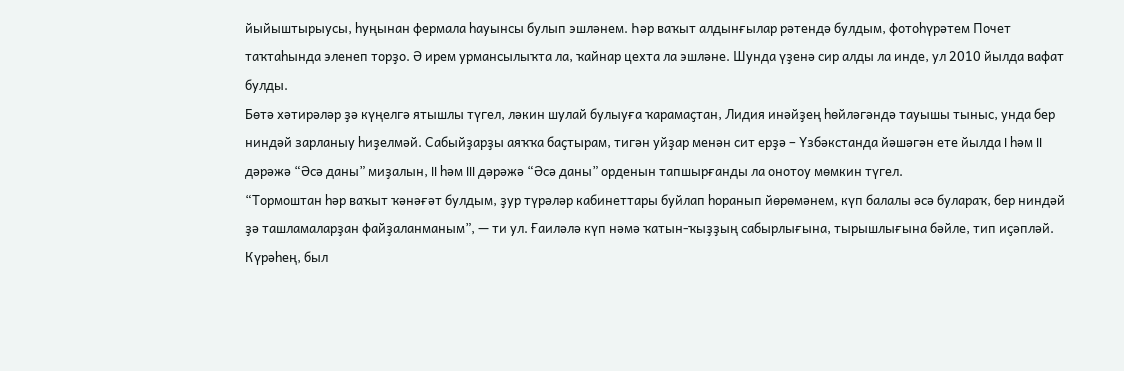йыйыштырыусы, һуңынан фермала һауынсы булып эшләнем. Һәр ваҡыт алдынғылар рәтендә булдым, фотоһүрәтем Почет таҡтаһында эленеп торҙо. Ә ирем урмансылыҡта ла, ҡайнар цехта ла эшләне. Шунда үҙенә сир алды ла инде, ул 2010 йылда вафат булды.
Бөтә хәтирәләр ҙә күңелгә ятышлы түгел, ләкин шулай булыуға ҡарамаҫтан, Лидия инәйҙең һөйләгәндә тауышы тыныс, унда бер ниндәй зарланыу һиҙелмәй. Сабыйҙарҙы аяҡҡа баҫтырам, тигән уйҙар менән сит ерҙә – Үзбәкстанда йәшәгән ете йылда I һәм II дәрәжә “Әсә даны” миҙалын, II һәм III дәрәжә “Әсә даны” орденын тапшырғанды ла онотоу мөмкин түгел.
“Тормоштан һәр ваҡыт ҡәнәғәт булдым, ҙур түрәләр кабинеттары буйлап һоранып йөрөмәнем, күп балалы әсә булараҡ, бер ниндәй ҙә ташламаларҙан файҙаланманым”, — ти ул. Ғаиләлә күп нәмә ҡатын-ҡыҙҙың сабырлығына, тырышлығына бәйле, тип иҫәпләй. Күрәһең, был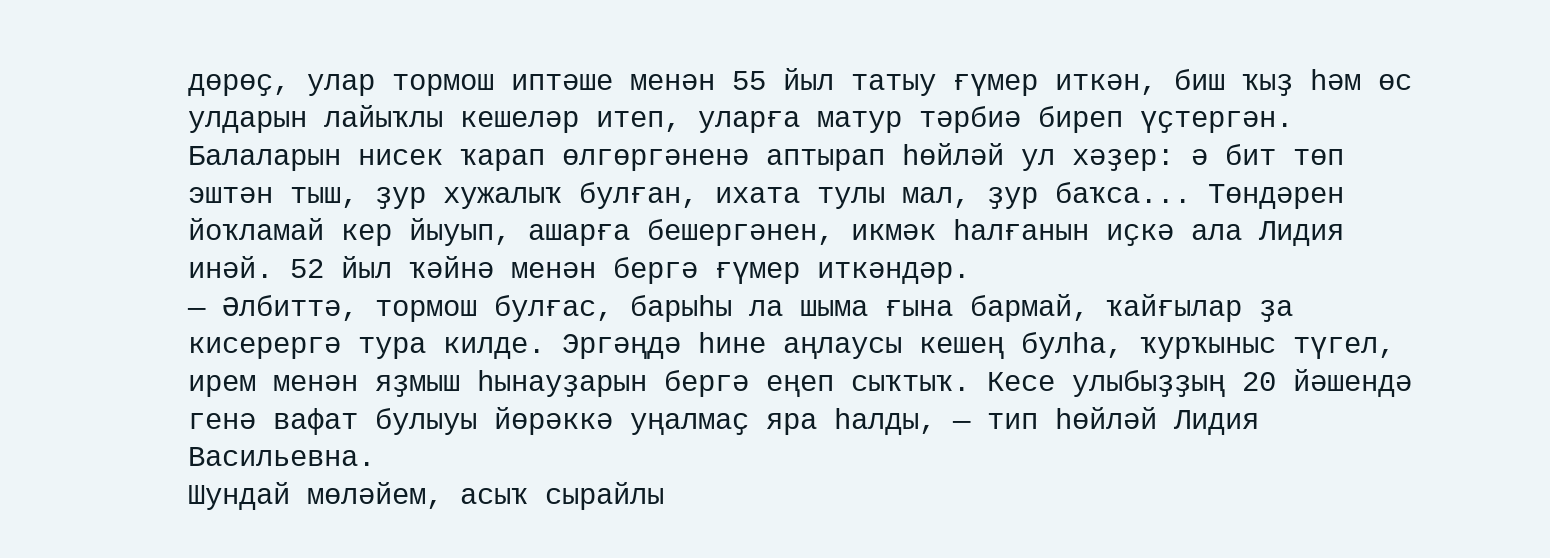дөрөҫ, улар тормош иптәше менән 55 йыл татыу ғүмер иткән, биш ҡыҙ һәм өс улдарын лайыҡлы кешеләр итеп, уларға матур тәрбиә биреп үҫтергән.
Балаларын нисек ҡарап өлгөргәненә аптырап һөйләй ул хәҙер: ә бит төп эштән тыш, ҙур хужалыҡ булған, ихата тулы мал, ҙур баҡса... Төндәрен йоҡламай кер йыуып, ашарға бешергәнен, икмәк һалғанын иҫкә ала Лидия инәй. 52 йыл ҡәйнә менән бергә ғүмер иткәндәр.
— Әлбиттә, тормош булғас, барыһы ла шыма ғына бармай, ҡайғылар ҙа кисерергә тура килде. Эргәңдә һине аңлаусы кешең булһа, ҡурҡыныс түгел, ирем менән яҙмыш һынауҙарын бергә еңеп сыҡтыҡ. Кесе улыбыҙҙың 20 йәшендә генә вафат булыуы йөрәккә уңалмаҫ яра һалды, — тип һөйләй Лидия Васильевна.
Шундай мөләйем, асыҡ сырайлы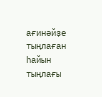ағинәйҙе тыңлаған һайын тыңлағы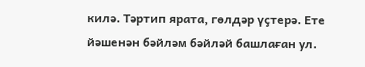килә. Тәртип ярата, гөлдәр үҫтерә. Ете йәшенән бәйләм бәйләй башлаған ул.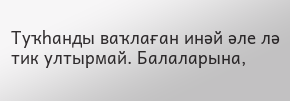Туҡһанды ваҡлаған инәй әле лә тик ултырмай. Балаларына,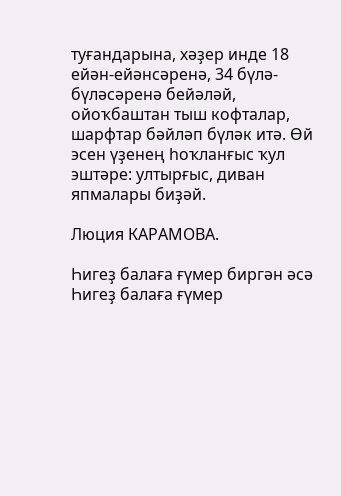туғандарына, хәҙер инде 18 ейән-ейәнсәренә, 34 бүлә-бүләсәренә бейәләй, ойоҡбаштан тыш кофталар, шарфтар бәйләп бүләк итә. Өй эсен үҙенең һоҡланғыс ҡул эштәре: ултырғыс, диван япмалары биҙәй.

Люция КАРАМОВА.

Һигеҙ балаға ғүмер биргән әсә
Һигеҙ балаға ғүмер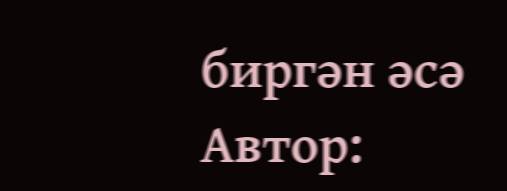биргән әсә
Автор: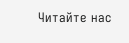Читайте нас